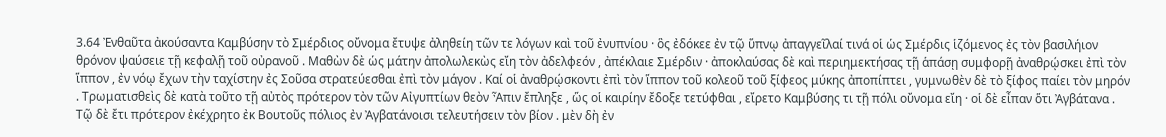3.64 Ἐνθαῦτα ἀκούσαντα Καμβύσην τὸ Σμέρδιος οὔνομα ἔτυψε ἀληθείη τῶν τε λόγων καὶ τοῦ ἐνυπνίου · ὃς ἐδόκεε ἐν τῷ ὕπνῳ ἀπαγγεῖλαί τινά οἱ ὡς Σμέρδις ἱζόμενος ἐς τὸν βασιλήιον θρόνον ψαύσειε τῇ κεφαλῇ τοῦ οὐρανοῦ . Μαθὼν δὲ ὡς μάτην ἀπολωλεκὼς εἴη τὸν ἀδελφεόν , ἀπέκλαιε Σμέρδιν · ἀποκλαύσας δὲ καὶ περιημεκτήσας τῇ ἁπάσῃ συμφορῇ ἀναθρῴσκει ἐπὶ τὸν ἵππον , ἐν νόῳ ἔχων τὴν ταχίστην ἐς Σοῦσα στρατεύεσθαι ἐπὶ τὸν μάγον . Καί οἱ ἀναθρῴσκοντι ἐπὶ τὸν ἵππον τοῦ κολεοῦ τοῦ ξίφεος μύκης ἀποπίπτει , γυμνωθὲν δὲ τὸ ξίφος παίει τὸν μηρόν . Τρωματισθεὶς δὲ κατὰ τοῦτο τῇ αὐτὸς πρότερον τὸν τῶν Αἰγυπτίων θεὸν Ἆπιν ἔπληξε , ὥς οἱ καιρίην ἔδοξε τετύφθαι , εἴρετο Καμβύσης τι τῇ πόλι οὔνομα εἴη · οἱ δὲ εἶπαν ὅτι Ἀγβάτανα . Τῷ δὲ ἔτι πρότερον ἐκέχρητο ἐκ Βουτοῦς πόλιος ἐν Ἀγβατάνοισι τελευτήσειν τὸν βίον . μὲν δὴ ἐν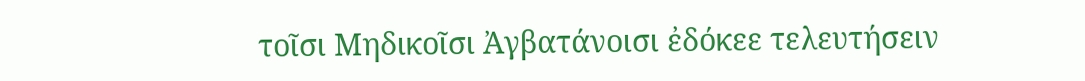τοῖσι Μηδικοῖσι Ἀγβατάνοισι ἐδόκεε τελευτήσειν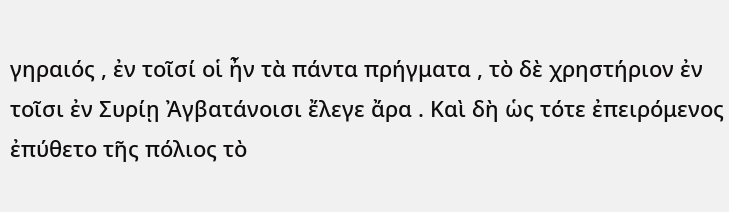γηραιός , ἐν τοῖσί οἱ ἦν τὰ πάντα πρήγματα , τὸ δὲ χρηστήριον ἐν τοῖσι ἐν Συρίῃ Ἀγβατάνοισι ἔλεγε ἄρα . Καὶ δὴ ὡς τότε ἐπειρόμενος ἐπύθετο τῆς πόλιος τὸ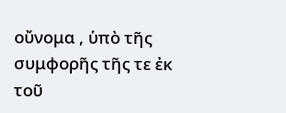οὔνομα , ὑπὸ τῆς συμφορῆς τῆς τε ἐκ τοῦ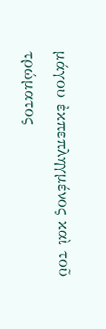μάγου ἐκπεπληγμένος καὶ τοῦ τρώματος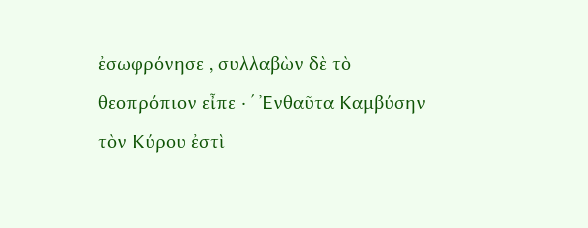ἐσωφρόνησε , συλλαβὼν δὲ τὸ θεοπρόπιον εἶπε · ʹ Ἐνθαῦτα Καμβύσην τὸν Κύρου ἐστὶ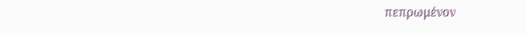πεπρωμένον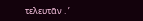τελευτᾶν . ʹ